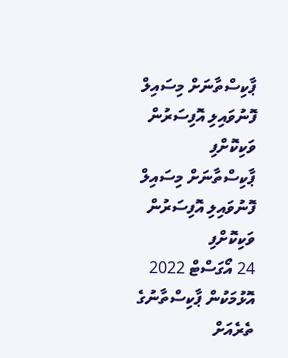ޕާކިސްތާނަށް މިސައިލް ފޮނުވައިލި އޮފިސަރުން ވަކިކޮށްފި
ޕާކިސްތާނަށް މިސައިލް ފޮނުވައިލި އޮފިސަރުން ވަކިކޮށްފި
24 އޯގަސްޓް 2022
އޮޅުމަކުން ޕާކިސްތާނުގެ ތެރެއަށް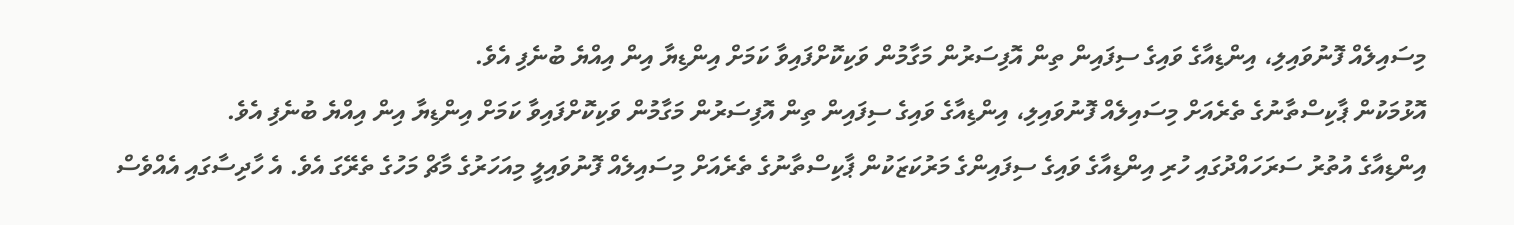މިސައިލެއް ފޮނުވައިލި، އިންޑިއާގެ ވައިގެ ސިފައިން ތިން އޮފިސަރުން މަގާމުން ވަކިކޮށްފައިވާ ކަމަށް އިންޑިޔާ އިން އިއްޔެ ބުނެފި އެވެ.
އޮޅުމަކުން ޕާކިސްތާނުގެ ތެރެއަށް މިސައިލެއް ފޮނުވައިލި، އިންޑިއާގެ ވައިގެ ސިފައިން ތިން އޮފިސަރުން މަގާމުން ވަކިކޮށްފައިވާ ކަމަށް އިންޑިޔާ އިން އިއްޔެ ބުނެފި އެވެ.
އިންޑިއާގެ އުތުރު ސަރަހައްދުގައި ހުރި އިންޑިއާގެ ވައިގެ ސިފައިންގެ މަރުކަޒަކުން ޕާކިސްތާނުގެ ތެރެއަށް މިސައިލެއް ފޮނުވައިލީ މިއަހަރުގެ މާޗް މަހުގެ ތެރޭގަ އެވެ. އެ ހާދިސާގައި އެއްވެސް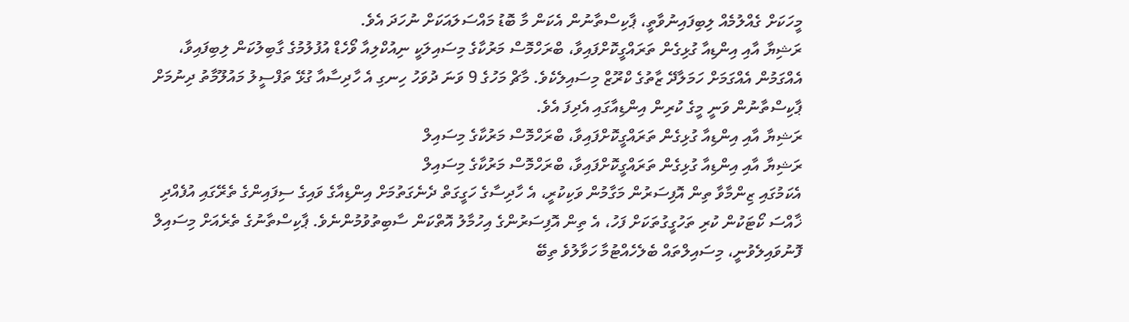މީހަކަށް ގެއްލުމެއް ލިބިފައިނުވާތީ، ޕާކިސްތާނުން އެކަން މާ ބޮޑު މައްސަލައަކަށް ނުހަދަ އެވެ.
ރަޝިޔާ އާއި އިންޑިއާ ގުޅިގެން ތަރައްގީކޮށްފައިވާ، ބްރަހްމޮސް މަރުކާގެ މިސައިލަކީ ނިއުކްލިއާ ވޯހެޑް އުފުލުމުގެ ގާބިލުކަން ލިބިފައިވާ، އެއްގަމުން އެއްގަމަށް ހަމަލާދޭ ޒާތުގެ ކްރޫޒް މިސައިލެކެވެ. މާޗް މަހުގެ 9 ވަނަ ދުވަހު ހިނގި އެ ހާދިސާއާ ގުޅޭ ތަފްސީލު މައުލޫމާތު ދިނުމަށް ޕާކިސްތާނުން ވަނީ މީގެ ކުރިން އިންޑިއާގައި އެދިފަ އެވެ.
ރަޝިޔާ އާއި އިންޑިއާ ގުޅިގެން ތަރައްގީކޮށްފައިވާ، ބްރަހްމޮސް މަރުކާގެ މިސައިލް
ރަޝިޔާ އާއި އިންޑިއާ ގުޅިގެން ތަރައްގީކޮށްފައިވާ، ބްރަހްމޮސް މަރުކާގެ މިސައިލް
އެކަމުގައި ޒިންމާވާ ތިން އޮފިސަރުން މަގާމުން ވަކިކުރީ، އެ ހާދިސާގެ ހަގީގަތް ދެނެގަތުމަށް އިންޑިއާގެ ވައިގެ ސިފައިންގެ ތެރޭގައި އުފެއްދި ޚާއްސަ ކޯޓަކުން ކުރި ތަހުގީގުތަކަށް ފަހު، އެ ތިން އޮފިސަރުންގެ އިހުމާލު އޮތްކަން ސާބިތުވުމުންނެވެ. ޕާކިސްތާނުގެ ތެރެއަށް މިސައިލް ފޮނުވައިލެވުނީ، މިސައިލްތައް ބެލެހެއްޓުމާ ހަވާލުވެ ތިބޭ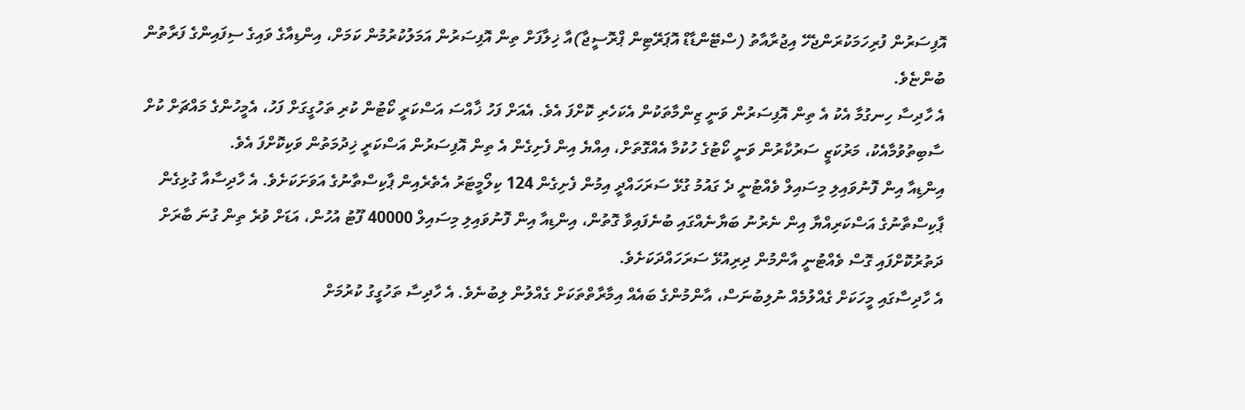އޮފިސަރުން ފުރިހަމަކުރަންޖެހޭ އިޖުރާއާތު (ސްޓޭންޑާޑް އޮޕަރޭޓިން ޕްރޮސީޖާ)އާ ޚިލާފަށް ތިން އޮފިސަރުން އަމަލުކުރުމުން ކަމަށް، އިންޑިއާގެ ވައިގެ ސިފައިންގެ ފަރާތުން ބުންޏެވެ.
އެ ހާދިސާ ހިނގުމާ އެކު އެ ތިން އޮފިސަރުން ވަނީ ޒިންމާތަކުން އެކަހެރި ކޮށްފަ އެވެ. އެއަށް ފަހު ޚާއްސަ އަސްކަރީ ކޯޓުން ކުރި ތަހުގީގަށް ފަހު، އެމީހުންގެ މައްޗަށް ކުށް ސާބިތުވުމާއެކު، މަރުކަޒީ ސަރުކާރުން ވަނީ ކޯޓުގެ ހުކުމާ އެއްގޮތަށް، އިއްޔެ އިން ފެށިގެން އެ ތިން އޮފިސަރުން އަސްކަރީ ޚިދުމަތުން ވަކިކޮށްފަ އެވެ.
އިންޑިއާ އިން ފޮނުވައިލި މިސައިލް ވެއްޓުނީ ދެ ގައުމު ގުޅޭ ސަރަހައްދީ އިމުން ފެށިގެން 124 ކިލޯމީޓަރު އެތެރެއިން ޕާކިސްތާނުގެ އަވަށަކަށެވެ. އެ ހާދިސާއާ ގުޅިގެން ޕާކިސްތާނުގެ އަސްކަރިއްޔާ އިން ނެރުނު ބަޔާނެއްގައި ބުނެފައިވާ ގޮތުން، އިންޑިއާ އިން ފޮނުވައިލި މިސައިލް 40000 ފޫޓު އުހުން، އަޑަށް ވުރެ ތިން ގުނަ ބާރަށް ދަތުރުކޮށްފައި ގޮސް ވެއްޓުނީ އާންމުން ދިރިއުޅޭ ސަރަހައްދަކަށެވެ.
އެ ހާދިސާގައި މީހަކަށް ގެއްލުމެއް ނުލިބުނަސް، އާންމުންގެ ބައެއް އިމާރާތްތަކަށް ގެއްލުން ލިބުނެވެ. އެ ހާދިސާ ތަހުގީގު ކުރުމަށް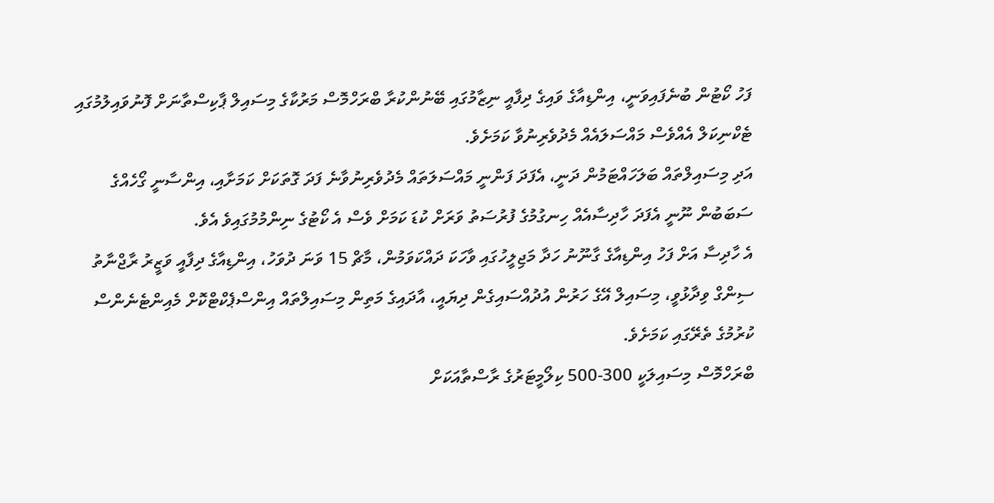ފަހު ކޯޓުން ބުނެފައިވަނީ، އިންޑިއާގެ ވައިގެ ދިފާއީ ނިޒާމުގައި ބޭނުންކުރާ ބްރަހްމޮސް މަރުކާގެ މިސައިލް ޕާކިސްތާނަށް ފޮނުވައިލުމުގައި ޓެކްނިކަލް އެއްވެސް މައްސަލައެއް މެދުވެރިނުވާ ކަމަށެވެ.
އަދި މިސައިލްތައް ބަލަހައްޓަމުން ދަނީ، އެފަދަ ފަންނީ މައްސަލަތައް މެދުވެރިނުވާނެ ފަދަ ގޮތަކަށް ކަމަށާއި، އިންސާނީ ގޯހެއްގެ ސަބަބުން ނޫނީ އެފަދަ ހާދިސާއެއް ހިނގުމުގެ ފުރުސަތު ވަރަށް ކުޑަ ކަމަށް ވެސް އެ ކޯޓުގެ ނިންމުމުގައިވެ އެވެ.
އެ ހާދިސާ އަށް ފަހު އިންޑިއާގެ ގާނޫނު ހަދާ މަޖިލީހުގައި ވާހަކަ ދައްކަވަމުން، މާޗް 15 ވަނަ ދުވަހު، އިންޑިއާގެ ދިފާއީ ވަޒީރު ރާޖްނާތު ސިންގް ވިދާޅުވީ، މިސައިލް އޭގެ ހަރުން އުދުއްސައިގެން ދިޔައީ، އާދައިގެ މަތިން މިސައިލްތައް އިންސްޕެކްޓްކޮށް މެއިންޓެނެންސް ކުރުމުގެ ތެރޭގައި ކަމަށެވެ.
ބްރަހްމޮސް މިސައިލަކީ 300-500 ކިލޯމީޓަރުގެ ރާސްތާއަކަށް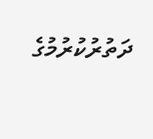ދަތުރުކުރުމުގެ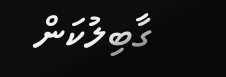ގާބިލުކަން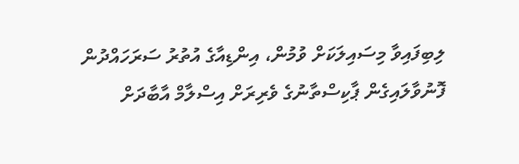ލިބިފައިވާ މިސައިލަކަށް ވުމުން، އިންޑިއާގެ އުތުރު ސަރަހައްދުން ފޮނުވާލައިގެން ޕާކިސްތާނުގެ ވެރިރަށް އިސްލާމް އާބާދަށް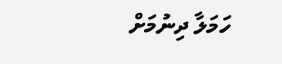ހަމަލާ ދިނުމަށް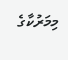މިމަރުކާގެ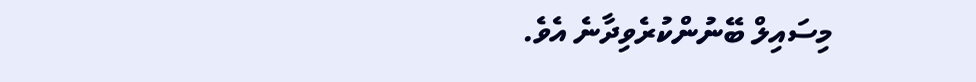މިސައިލް ބޭނުންކުރެވިދާނެ އެވެ.